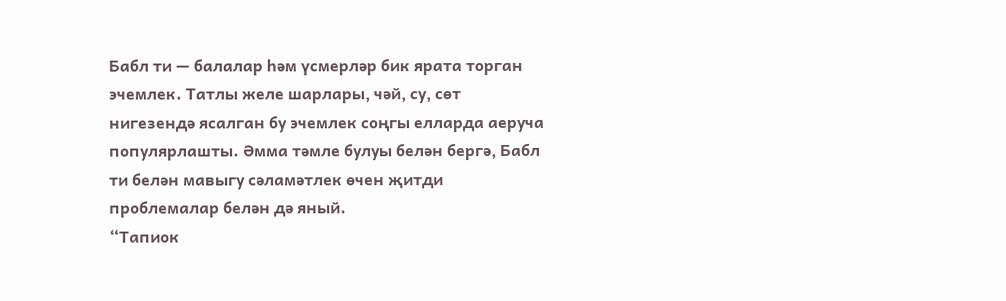Бабл ти — балалар һәм үсмерләр бик ярата торган эчемлек. Татлы желе шарлары, чәй, су, сөт нигезендә ясалган бу эчемлек соңгы елларда аеруча популярлашты. Әмма тәмле булуы белән бергә, Бабл ти белән мавыгу сәламәтлек өчен җитди проблемалар белән дә яный.
“Тапиок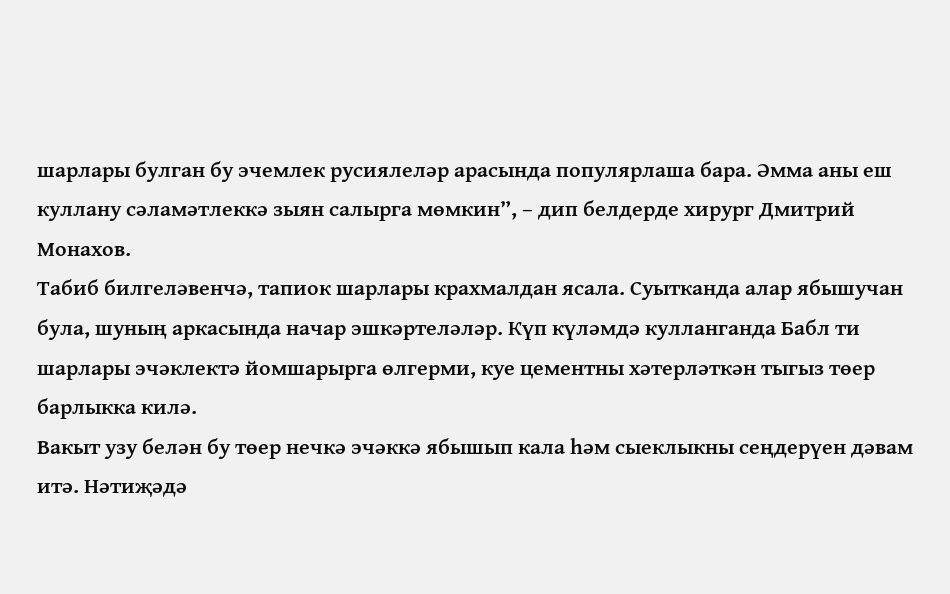шарлары булган бу эчемлек русиялеләр арасында популярлаша бара. Әмма аны еш куллану сәламәтлеккә зыян салырга мөмкин”, – дип белдерде хирург Дмитрий Монахов.
Табиб билгеләвенчә, тапиок шарлары крахмалдан ясала. Суытканда алар ябышучан була, шуның аркасында начар эшкәртеләләр. Күп күләмдә кулланганда Бабл ти шарлары эчәклектә йомшарырга өлгерми, куе цементны хәтерләткән тыгыз төер барлыкка килә.
Вакыт узу белән бу төер нечкә эчәккә ябышып кала һәм сыеклыкны сеңдерүен дәвам итә. Нәтиҗәдә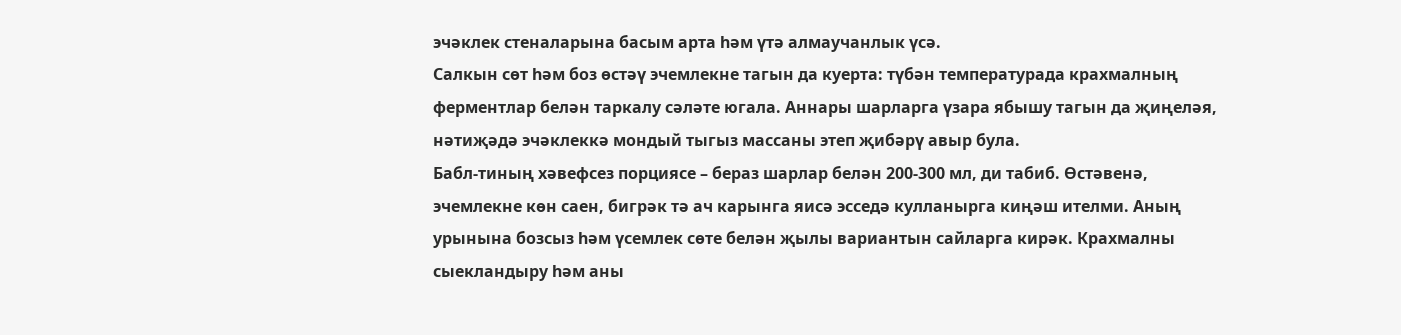эчәклек стеналарына басым арта һәм үтә алмаучанлык үсә.
Салкын сөт һәм боз өстәү эчемлекне тагын да куерта: түбән температурада крахмалның ферментлар белән таркалу сәләте югала. Аннары шарларга үзара ябышу тагын да җиңеләя, нәтиҗәдә эчәклеккә мондый тыгыз массаны этеп җибәрү авыр була.
Бабл-тиның хәвефсез порциясе – бераз шарлар белән 200-300 мл, ди табиб. Өстәвенә, эчемлекне көн саен, бигрәк тә ач карынга яисә эсседә кулланырга киңәш ителми. Аның урынына бозсыз һәм үсемлек сөте белән җылы вариантын сайларга кирәк. Крахмалны сыекландыру һәм аны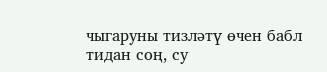чыгаруны тизләтү өчен бабл тидан соң, су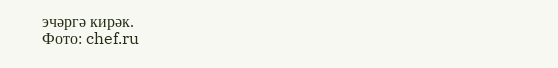эчәргә кирәк.
Фото: chef.ru